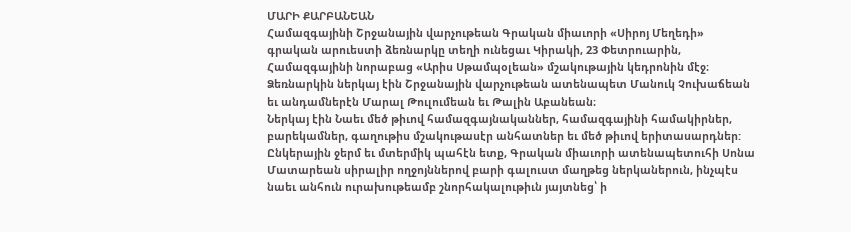ՄԱՐԻ ՔԱՐԲԱՆԵԱՆ
Համազգայինի Շրջանային վարչութեան Գրական միաւորի «Սիրոյ Մեղեդի» գրական արուեստի ձեռնարկը տեղի ունեցաւ Կիրակի, 23 Փետրուարին, Համազգայինի նորաբաց «Արիս Սթամպօլեան» մշակութային կեդրոնին մէջ։
Ձեռնարկին ներկայ էին Շրջանային վարչութեան ատենապետ Մանուկ Չուխաճեան եւ անդամներէն Մարալ Թուլումեան եւ Թալին Աբանեան։
Ներկայ էին Նաեւ մեծ թիւով համազգայնականներ, համազգայինի համակիրներ, բարեկամներ, գաղութիս մշակութասէր անհատներ եւ մեծ թիւով երիտասարդներ:
Ընկերային ջերմ եւ մտերմիկ պահէն ետք, Գրական միաւորի ատենապետուհի Սոնա Մատարեան սիրալիր ողջոյններով բարի գալուստ մաղթեց ներկաներուն, ինչպէս նաեւ անհուն ուրախութեամբ շնորհակալութիւն յայտնեց՝ ի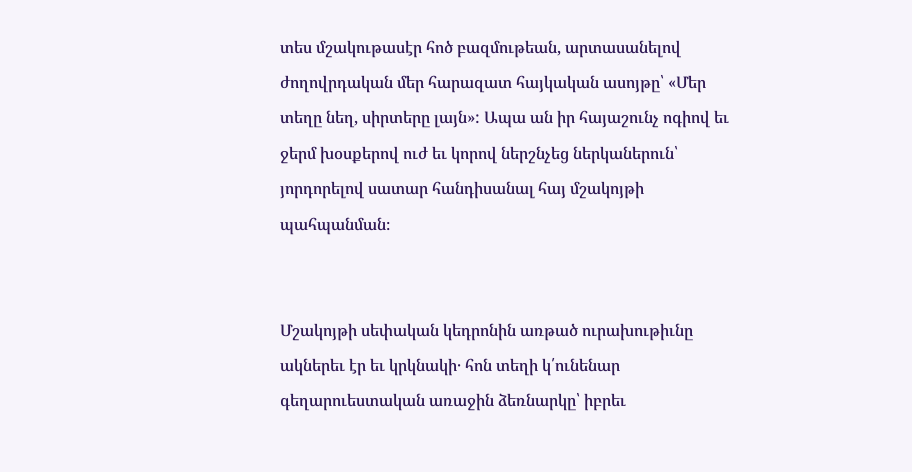տես մշակութասէր հոծ բազմութեան, արտասանելով ժողովրդական մեր հարազատ հայկական ասոյթը՝ «Մեր տեղը նեղ, սիրտերը լայն»: Ապա ան իր հայաշունչ ոգիով եւ ջերմ խօսքերով ուժ եւ կորով ներշնչեց ներկաներուն՝ յորդորելով սատար հանդիսանալ հայ մշակոյթի պահպանման։


Մշակոյթի սեփական կեդրոնին առթած ուրախութիւնը ակներեւ էր եւ կրկնակի․ հոն տեղի կ՛ունենար գեղարուեստական առաջին ձեռնարկը՝ իբրեւ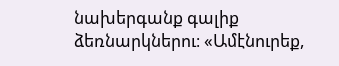նախերգանք գալիք ձեռնարկներու։ «Ամէնուրեք,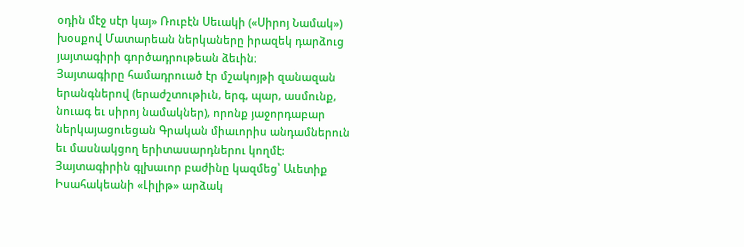օդին մէջ սէր կայ» Ռուբէն Սեւակի («Սիրոյ Նամակ») խօսքով Մատարեան ներկաները իրազեկ դարձուց յայտագիրի գործադրութեան ձեւին։
Յայտագիրը համադրուած էր մշակոյթի զանազան երանգներով (երաժշտութիւն, երգ, պար, ասմունք, նուագ եւ սիրոյ նամակներ), որոնք յաջորդաբար ներկայացուեցան Գրական միաւորիս անդամներուն եւ մասնակցող երիտասարդներու կողմէ:
Յայտագիրին գլխաւոր բաժինը կազմեց՝ Աւետիք Իսահակեանի «Լիլիթ» արձակ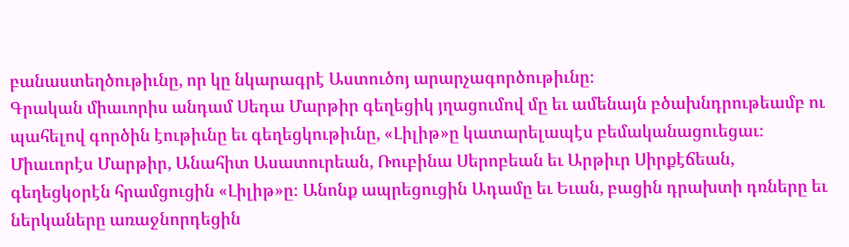բանաստեղծութիւնը, որ կը նկարագրէ Աստուծոյ արարչագործութիւնը։
Գրական միաւորիս անդամ Սեդա Մարթիր գեղեցիկ յղացումով մը եւ ամենայն բծախնդրութեամբ ու պահելով գործին էութիւնը եւ գեղեցկութիւնը, «Լիլիթ»ը կատարելապէս բեմականացուեցաւ։
Միաւորէս Մարթիր, Անահիտ Ասատուրեան, Ռուբինա Սերոբեան եւ Արթիւր Սիրքէճեան, գեղեցկօրէն հրամցուցին «Լիլիթ»ը։ Անոնք ապրեցուցին Ադամը եւ Եւան, բացին դրախտի դռները եւ ներկաները առաջնորդեցին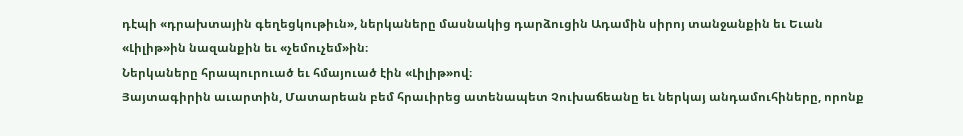դէպի «դրախտային գեղեցկութիւն», ներկաները մասնակից դարձուցին Ադամին սիրոյ տանջանքին եւ Եւան «Լիլիթ»ին նազանքին եւ «չեմուչեմ»ին։
Ներկաները հրապուրուած եւ հմայուած էին «Լիլիթ»ով։
Յայտագիրին աւարտին, Մատարեան բեմ հրաւիրեց ատենապետ Չուխաճեանը եւ ներկայ անդամուհիները, որոնք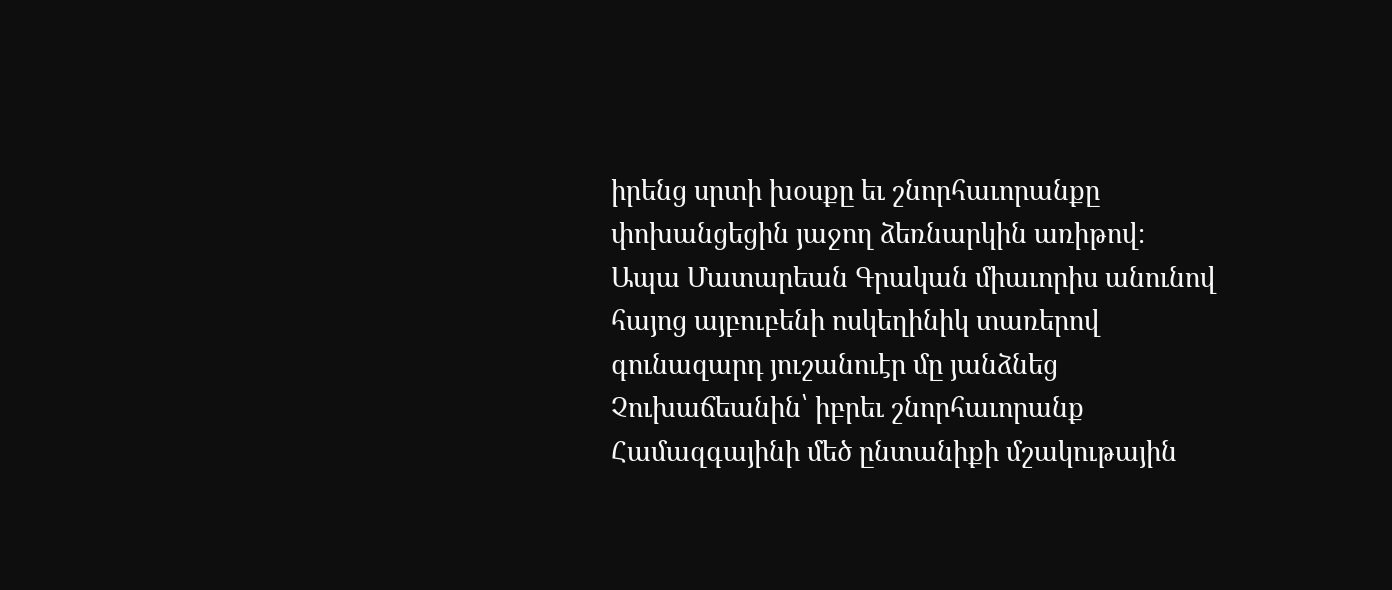իրենց սրտի խօսքը եւ շնորհաւորանքը փոխանցեցին յաջող ձեռնարկին առիթով։
Ապա Մատարեան Գրական միաւորիս անունով հայոց այբուբենի ոսկեղինիկ տառերով գունազարդ յուշանուէր մը յանձնեց Չուխաճեանին՝ իբրեւ շնորհաւորանք Համազգայինի մեծ ընտանիքի մշակութային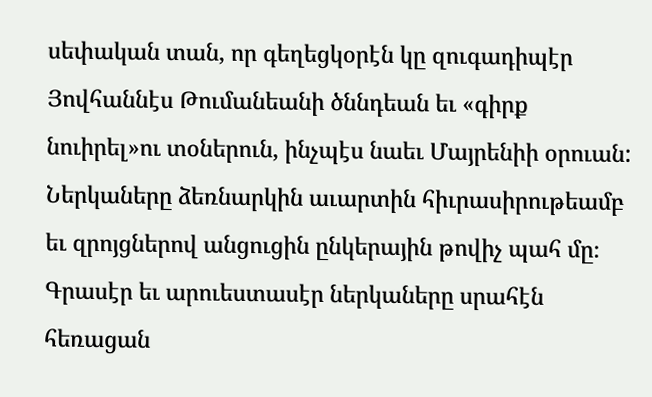սեփական տան, որ գեղեցկօրէն կը զուգադիպէր Յովհաննէս Թումանեանի ծննդեան եւ «գիրք նուիրել»ու տօներուն, ինչպէս նաեւ Մայրենիի օրուան:
Ներկաները ձեռնարկին աւարտին հիւրասիրութեամբ եւ զրոյցներով անցուցին ընկերային թովիչ պահ մը։
Գրասէր եւ արուեստասէր ներկաները սրահէն հեռացան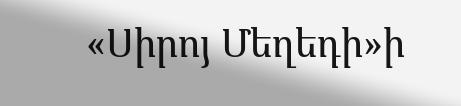«Սիրոյ Մեղեդի»ի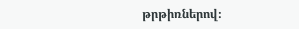թրթիռներով։